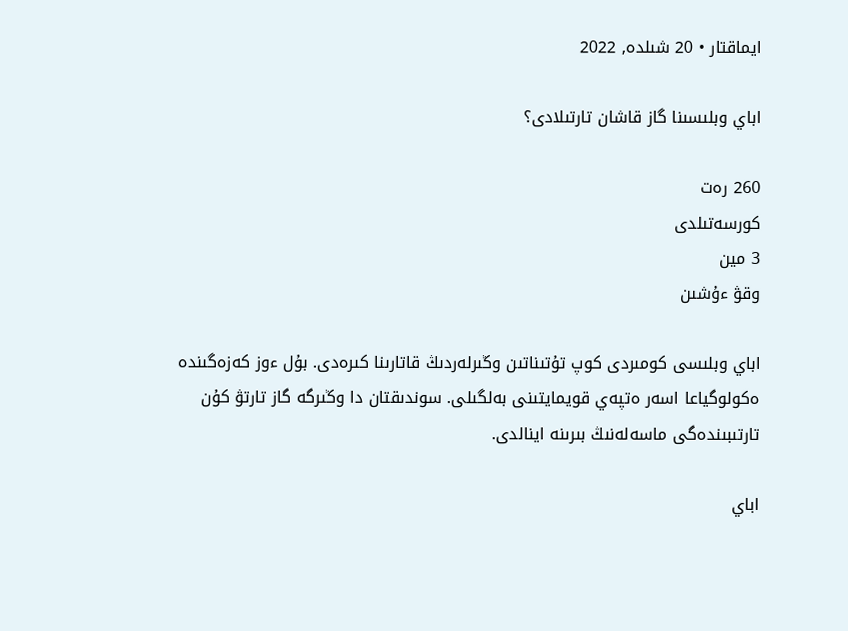ايماقتار • 20 شىلدە, 2022

اباي وبلىسىنا گاز قاشان تارتىلادى؟

260 رەت
كورسەتىلدى
3 مين
وقۋ ءۇشىن

اباي وبلىسى كومىردى كوپ تۇتىناتىن وڭىرلەردىڭ قاتارىنا كىرەدى. بۇل ءوز كەزەگىندە ەكولوگياعا اسەر ەتپەي قويمايتىنى بەلگىلى. سوندىقتان دا وڭىرگە گاز تارتۋ كۇن تارتىبىندەگى ماسەلەنىڭ بىرىنە اينالدى.

اباي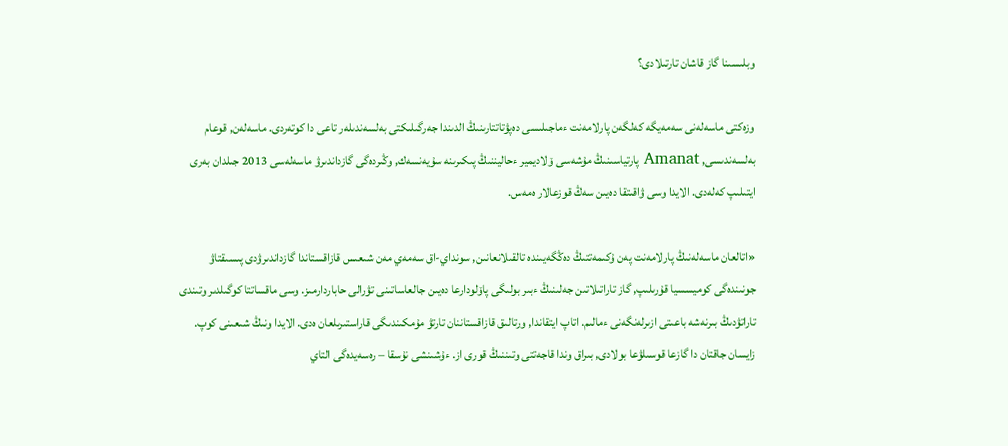وبلىسىنا گاز قاشان تارتىلادى؟

وزەكتى ماسەلەنى سەمەيگە كەلگەن پارلامەنت ءماجىلىسى دەپۋتاتتارىنىڭ الدىندا جەرگىلىكتى بەلسەندىلەر تاعى دا كوتەردى. ماسەلەن, قوعام بەلسەندىسى, Amanat پارتياسىنىڭ مۇشەسى ۆلاديمير ءحاليننىڭ پىكىرىنە سۇيەنسەك, وڭىردەگى گازداندىرۋ ماسەلەسى 2013 جىلدان بەرى ايتىلىپ كەلەدى. الايدا وسى ۋاقىتقا دەيىن سەڭ قوزعالار ەمەس.

«اتالعان ماسەلەنىڭ پارلامەنت پەن ۇكىمەتتىڭ دەڭگەيىندە تالقىلانعانىن, سونداي-اق سەمەي مەن شىعىس قازاقستاندا گازداندىرۋدى پىسىقتاۋ جونىندەگى كوميسسيا قۇرىلىپ, گاز تاراتىلاتىن جەلىنىڭ ءبىر بولىگى پاۆلودارعا دەيىن جالعاساتىنى تۋرالى حاباردارمىز. وسى ماقساتتا كوگىلدىر وتىندى تاراتۋدىڭ بىرنەشە باعىتى ازىرلەنگەنى ءمالىم. اتاپ ايتقاندا, ورتالىق قازاقستاننان تارتۋ مۇمكىندىگى قاراستىرىلعان ەدى. الايدا ونىڭ شىعىنى كوپ. زايسان جاقتان دا گازعا قوسىلۋعا بولادى, بىراق وندا قاجەتتى وتىننىڭ قورى از. ءۇشىنشى نۇسقا – رەسەيدەگى التاي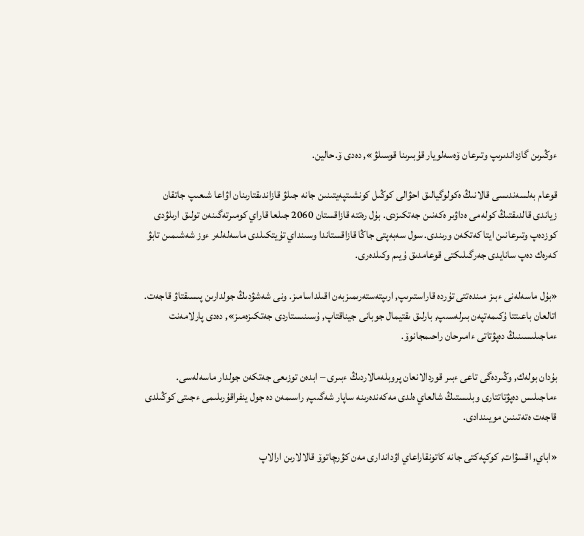ءوڭىرىن گازداندىرىپ وتىرعان ۆەسەلويار قۇبىرىنا قوسىلۋ», دەدى ۆ.حالين.

قوعام بەلسەندىسى قالانىڭ ەكولوگيالىق احۋالى كوڭىل كونشىتپەيتىنىن جانە جىلۋ قازاندىقتارىنان اۋاعا شىعىپ جاتقان زياندى قالدىقتىڭ كولەمى ەداۋىر ەكەنىن جەتكىزدى. بۇل رەتتە قازاقستان 2060 جىلعا قاراي كومىرتەگىنەن تولىق ارىلۋدى كوزدەپ وتىرعانىن ايتا كەتكەن ورىندى. سول سەبەپتى جاڭا قازاقستاندا وسىنداي تۇيتكىلدى ماسەلەلەر ءوز شەشىمىن تابۋ كەرەك دەپ سانايدى جەرگىلىكتى قوعامدىق ۇيىم وكىلدەرى.

«بۇل ماسەلەنى ءبىز مىندەتتى تۇردە قاراستىرىپ, ارىپتەستەرىمىزبەن اقىلداسامىز. ونى شەشۋدىڭ جولدارىن پىسىقتاۋ قاجەت. اتالعان باعىتتا ۇكىمەتپەن بىرلەسىپ, بارلىق ىقتيمال جوبانى جيناقتاپ, ۇسىنىستاردى جەتكىزەمىز», دەدى پارلامەنت ءماجىلىسىنىڭ دەپۋتاتى ءامىرحان راحىمجانوۆ.

بۇدان بولەك, وڭىردەگى تاعى ءبىر قوردالانعان پروبلەمالاردىڭ ءبىرى – ابدەن توزىعى جەتكەن جولدار ماسەلەسى. ءماجىلىس دەپۋتاتتارى وبلىستىڭ شالعاي ەلدى مەكەندەرىنە ساپار شەگىپ, راسىمەن دە جول ينفراقۇرىلىمى ءجىتى كوڭىلدى قاجەت ەتەتىنىن مويىندادى.

«اباي, اقسۋات, كوكپەكتى جانە كاتونقاراعاي اۋداندارى مەن كۋرچاتوۆ قالالارىن ارالاپ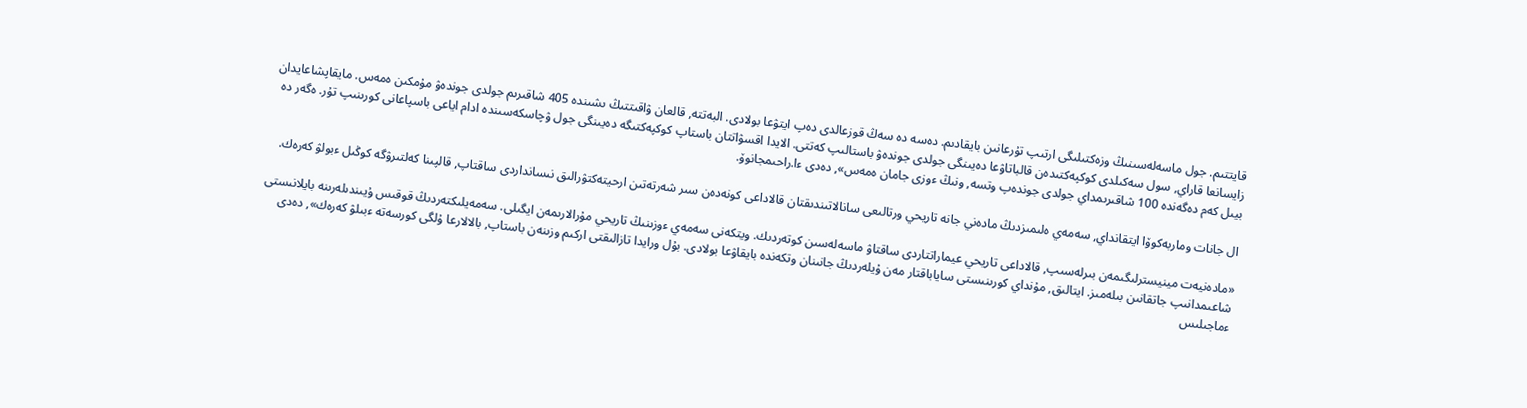قايتتىم. جول ماسەلەسىنىڭ وزەكتىلىگى ارتىپ تۇرعانىن بايقادىم. دەسە دە سەڭ قوزعالدى دەپ ايتۋعا بولادى. البەتتە, قالعان ۋاقىتتىڭ ىشىندە 405 شاقىرىم جولدى جوندەۋ مۇمكىن ەمەس. مايقاپشاعايدان زايسانعا قاراي, سول سەكىلدى كوكپەكتىدەن قالباتاۋعا دەيىنگى جولدى جوندەۋ باستالىپ كەتتى. الايدا اقسۋاتتان باستاپ كوكپەكتىگە دەيىنگى جول ۋچاسكەسىندە ادام اياعى باسپاعانى كورىنىپ تۇر. ەگەر دە بيىل كەم دەگەندە 100 شاقىرىمداي جولدى جوندەپ وتسە, ونىڭ ءوزى جامان ەمەس», دەدى ءا.راحىمجانوۆ.

ال جانات وماربەكوۆا ايتقانداي, سەمەي ەلىمىزدىڭ مادەني جانە تاريحي ورتالىعى سانالاتىندىقتان قالاداعى كونەدەن سىر شەرتەتىن ارحيتەكتۋرالىق نىسانداردى ساقتاپ, قالپىنا كەلتىرۋگە كوڭىل ءبولۋ كەرەك.

«مادەنيەت مينيسترلىگىمەن بىرلەسىپ, قالاداعى تاريحي عيماراتتاردى ساقتاۋ ماسەلەسىن كوتەردىك. ويتكەنى سەمەي ءوزىنىڭ تاريحي مۇرالارىمەن ايگىلى. سەمەيلىكتەردىڭ قوقىس ۇيىندىلەرىنە بايلانىستى شاعىمدانىپ جاتقانىن بىلەمىز. ايتالىق, مۇنداي كورىنىستى ساياباقتار مەن ۇيلەردىڭ جانىنان وتكەندە بايقاۋعا بولادى. بۇل ورايدا تازالىقتى اركىم وزىنەن باستاپ, بالالارعا ۇلگى كورسەتە ءبىلۋ كەرەك», دەدى ءماجىلىس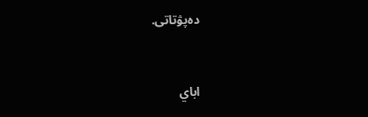دەپۋتاتى.



اباي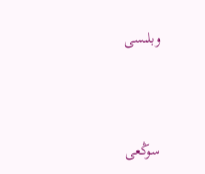وبلىسى



سوڭعى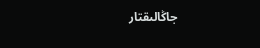جاڭالىقتار